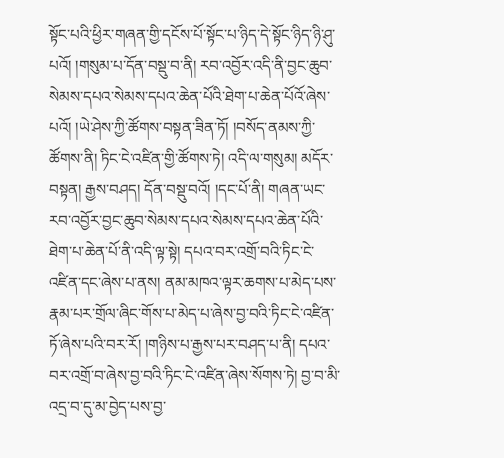སྟོང་པའི་ཕྱིར་གཞན་གྱི་དངོས་པོ་སྟོང་པ་ཉིད་དེ་སྟོང་ཉིད་ཉི་ཤུ་པའོ། །གསུམ་པ་དོན་བསྡུ་བ་ནི། རབ་འབྱོར་འདི་ནི་བྱང་ཆུབ་སེམས་དཔའ་སེམས་དཔའ་ཆེན་པོའི་ཐེག་པ་ཆེན་པོའོ་ཞེས་པའོ། །ཡེ་ཤེས་ཀྱི་ཚོགས་བསྟན་ཟིན་ཏོ། །བསོད་ནམས་ཀྱི་ཚོགས་ནི། ཏིང་ངེ་འཛིན་གྱི་ཚོགས་ཏེ། འདི་ལ་གསུམ། མདོར་བསྟན། རྒྱས་བཤད། དོན་བསྡུ་བའོ། །དང་པོ་ནི། གཞན་ཡང་རབ་འབྱོར་བྱང་ཆུབ་སེམས་དཔའ་སེམས་དཔའ་ཆེན་པོའི་ཐེག་པ་ཆེན་པོ་ནི་འདི་ལྟ་སྟེ། དཔའ་བར་འགྲོ་བའི་ཏིང་ངེ་འཛིན་དང་ཞེས་པ་ནས། ནམ་མཁའ་ལྟར་ཆགས་པ་མེད་པས་རྣམ་པར་གྲོལ་ཞིང་གོས་པ་མེད་པ་ཞེས་བྱ་བའི་ཏིང་ངེ་འཛིན་ཏོ་ཞེས་པའི་བར་རོ། །གཉིས་པ་རྒྱས་པར་བཤད་པ་ནི། དཔའ་བར་འགྲོ་བ་ཞེས་བྱ་བའི་ཏིང་ངེ་འཛིན་ཞེས་སོགས་ཏེ། བྱ་བ་མི་འདྲ་བ་དུ་མ་བྱེད་པས་བྱ་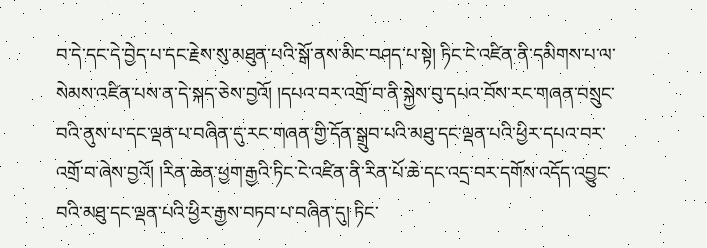བ་དེ་དང་དེ་བྱེད་པ་དང་རྗེས་སུ་མཐུན་པའི་སྒོ་ནས་མིང་བཤད་པ་སྟེ། ཏིང་ངེ་འཛིན་ནི་དམིགས་པ་ལ་སེམས་འཛིན་པས་ན་དེ་སྐད་ཅེས་བྱའོ། །དཔའ་བར་འགྲོ་བ་ནི་སྐྱེས་བུ་དཔའ་བོས་རང་གཞན་བསྲུང་བའི་ནུས་པ་དང་ལྡན་པ་བཞིན་དུ་རང་གཞན་གྱི་དོན་སྒྲུབ་པའི་མཐུ་དང་ལྡན་པའི་ཕྱིར་དཔའ་བར་འགྲོ་བ་ཞེས་བྱའོ། །རིན་ཆེན་ཕྱག་རྒྱའི་ཏིང་ངེ་འཛིན་ནི་རིན་པོ་ཆེ་དང་འདྲ་བར་དགོས་འདོད་འབྱུང་བའི་མཐུ་དང་ལྡན་པའི་ཕྱིར་རྒྱས་བཏབ་པ་བཞིན་དུ། ཏིང་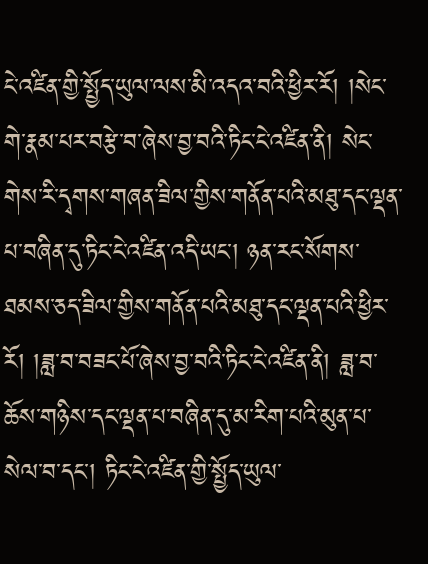ངེ་འཛིན་གྱི་སྤྱོད་ཡུལ་ལས་མི་འདའ་བའི་ཕྱིར་རོ། །སེང་གེ་རྣམ་པར་བརྩེ་བ་ཞེས་བྱ་བའི་ཏིང་ངེ་འཛིན་ནི། སེང་གེས་རི་དྭགས་གཞན་ཟིལ་གྱིས་གནོན་པའི་མཐུ་དང་ལྡན་པ་བཞིན་དུ་ཏིང་ངེ་འཛིན་འདི་ཡང་། ཉན་རང་སོགས་ཐམས་ཅད་ཟིལ་གྱིས་གནོན་པའི་མཐུ་དང་ལྡན་པའི་ཕྱིར་རོ། །ཟླ་བ་བཟང་པོ་ཞེས་བྱ་བའི་ཏིང་ངེ་འཛིན་ནི། ཟླ་བ་ཆོས་གཉིས་དང་ལྡན་པ་བཞིན་དུ་མ་རིག་པའི་མུན་པ་སེལ་བ་དང་། ཏིང་ངེ་འཛིན་གྱི་སྤྱོད་ཡུལ་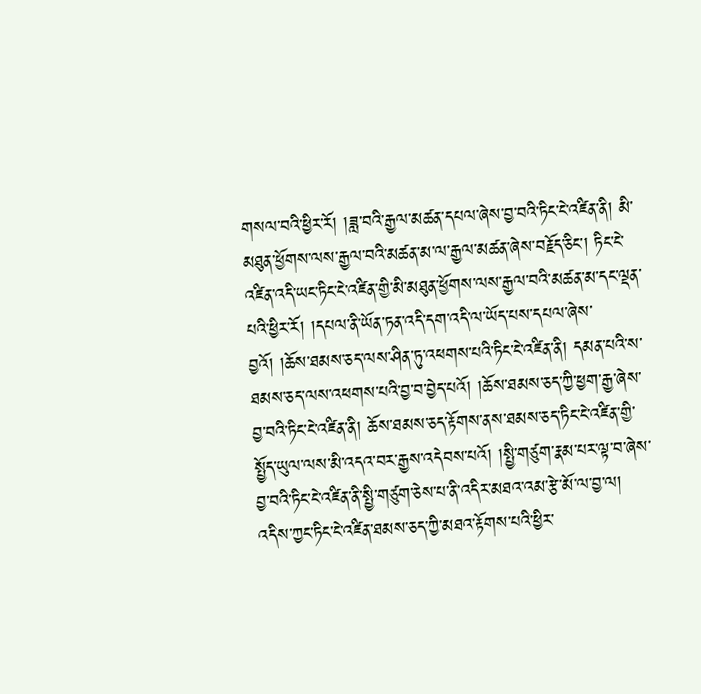གསལ་བའི་ཕྱིར་རོ། །ཟླ་བའི་རྒྱལ་མཚན་དཔལ་ཞེས་བྱ་བའི་ཏིང་ངེ་འཛིན་ནི། མི་མཐུན་ཕྱོགས་ལས་རྒྱལ་བའི་མཚན་མ་ལ་རྒྱལ་མཚན་ཞེས་བརྗོད་ཅིང་། ཏིང་ངེ་འཛིན་འདི་ཡང་ཏིང་ངེ་འཛིན་གྱི་མི་མཐུན་ཕྱོགས་ལས་རྒྱལ་བའི་མཚན་མ་དང་ལྡན་པའི་ཕྱིར་རོ། །དཔལ་ནི་ཡོན་ཏན་འདི་དག་འདི་ལ་ཡོད་པས་དཔལ་ཞེས་བྱའོ། །ཆོས་ཐམས་ཅད་ལས་ཤིན་ཏུ་འཕགས་པའི་ཏིང་ངེ་འཛིན་ནི། དམན་པའི་ས་ཐམས་ཅད་ལས་འཕགས་པའི་བྱ་བ་བྱེད་པའོ། །ཆོས་ཐམས་ཅད་ཀྱི་ཕྱག་རྒྱ་ཞེས་བྱ་བའི་ཏིང་ངེ་འཛིན་ནི། ཆོས་ཐམས་ཅད་རྟོགས་ནས་ཐམས་ཅད་ཏིང་ངེ་འཛིན་གྱི་སྤྱོད་ཡུལ་ལས་མི་འདའ་བར་རྒྱས་འདེབས་པའོ། །སྤྱི་གཙུག་རྣམ་པར་ལྟ་བ་ཞེས་བྱ་བའི་ཏིང་ངེ་འཛིན་ནི་སྤྱི་གཙུག་ཅེས་པ་ནི་འདིར་མཐའ་འམ་རྩེ་མོ་ལ་བྱ་ལ། འདིས་ཀྱང་ཏིང་ངེ་འཛིན་ཐམས་ཅད་ཀྱི་མཐའ་རྟོགས་པའི་ཕྱིར་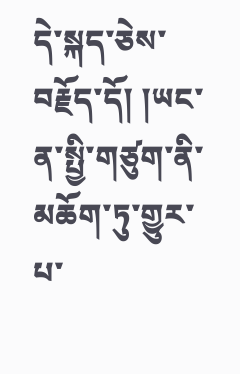དེ་སྐད་ཅེས་བརྗོད་དོ། །ཡང་ན་སྤྱི་གཙུག་ནི་མཆོག་ཏུ་གྱུར་པ་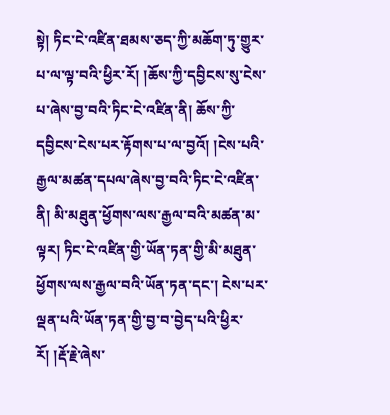སྟེ། ཏིང་ངེ་འཛིན་ཐམས་ཅད་ཀྱི་མཆོག་ཏུ་གྱུར་པ་ལ་ལྟ་བའི་ཕྱིར་རོ། །ཆོས་ཀྱི་དབྱིངས་སུ་ངེས་པ་ཞེས་བྱ་བའི་ཏིང་ངེ་འཛིན་ནི། ཆོས་ཀྱི་དབྱིངས་ངེས་པར་རྟོགས་པ་ལ་བྱའོ། །ངེས་པའི་རྒྱལ་མཚན་དཔལ་ཞེས་བྱ་བའི་ཏིང་ངེ་འཛིན་ནི། མི་མཐུན་ཕྱོགས་ལས་རྒྱལ་བའི་མཚན་མ་ལྟར། ཏིང་ངེ་འཛིན་གྱི་ཡོན་ཏན་གྱི་མི་མཐུན་ཕྱོགས་ལས་རྒྱལ་བའི་ཡོན་ཏན་དང་། ངེས་པར་ལྡན་པའི་ཡོན་ཏན་གྱི་བྱ་བ་བྱེད་པའི་ཕྱིར་རོ། །རྡོ་རྗེ་ཞེས་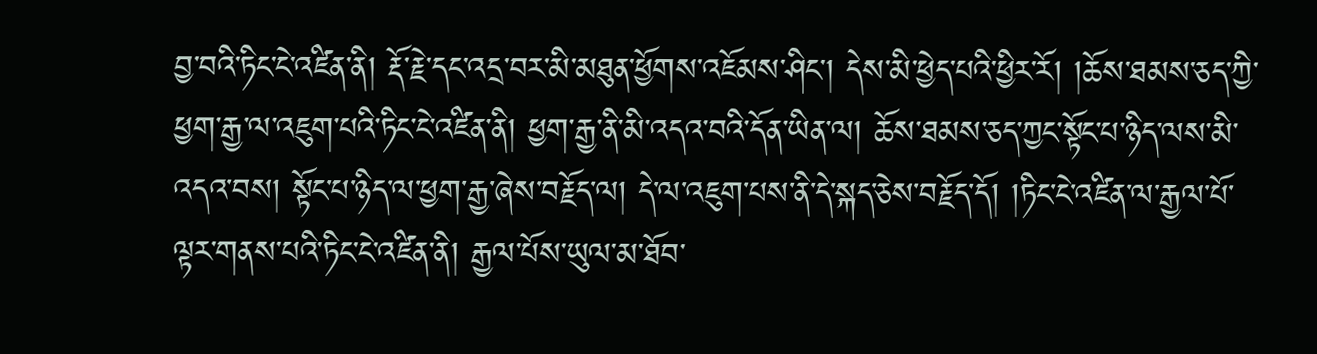བྱ་བའི་ཏིང་ངེ་འཛིན་ནི། རྡོ་རྗེ་དང་འདྲ་བར་མི་མཐུན་ཕྱོགས་འཇོམས་ཤིང་། དེས་མི་ཕྱེད་པའི་ཕྱིར་རོ། །ཆོས་ཐམས་ཅད་ཀྱི་ཕྱག་རྒྱ་ལ་འཇུག་པའི་ཏིང་ངེ་འཛིན་ནི། ཕྱག་རྒྱ་ནི་མི་འདའ་བའི་དོན་ཡིན་ལ། ཆོས་ཐམས་ཅད་ཀྱང་སྟོང་པ་ཉིད་ལས་མི་འདའ་བས། སྟོང་པ་ཉིད་ལ་ཕྱག་རྒྱ་ཞེས་བརྗོད་ལ། དེ་ལ་འཇུག་པས་ནི་དེ་སྐད་ཅེས་བརྗོད་དོ། །ཏིང་ངེ་འཛིན་ལ་རྒྱལ་པོ་ལྟར་གནས་པའི་ཏིང་ངེ་འཛིན་ནི། རྒྱལ་པོས་ཡུལ་མ་ཐོབ་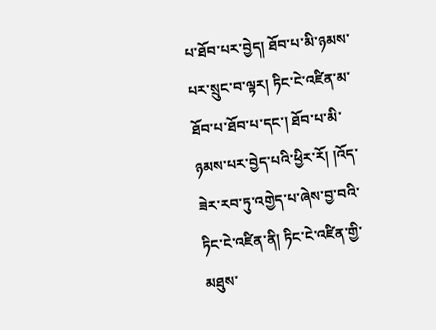པ་ཐོབ་པར་བྱེད། ཐོབ་པ་མི་ཉམས་པར་སྲུང་བ་ལྟར། ཏིང་ངེ་འཛིན་མ་ཐོབ་པ་ཐོབ་པ་དང་། ཐོབ་པ་མི་ཉམས་པར་བྱེད་པའི་ཕྱིར་རོ། །འོད་ཟེར་རབ་ཏུ་འགྱེད་པ་ཞེས་བྱ་བའི་ཏིང་ངེ་འཛིན་ནི། ཏིང་ངེ་འཛིན་གྱི་མཐུས་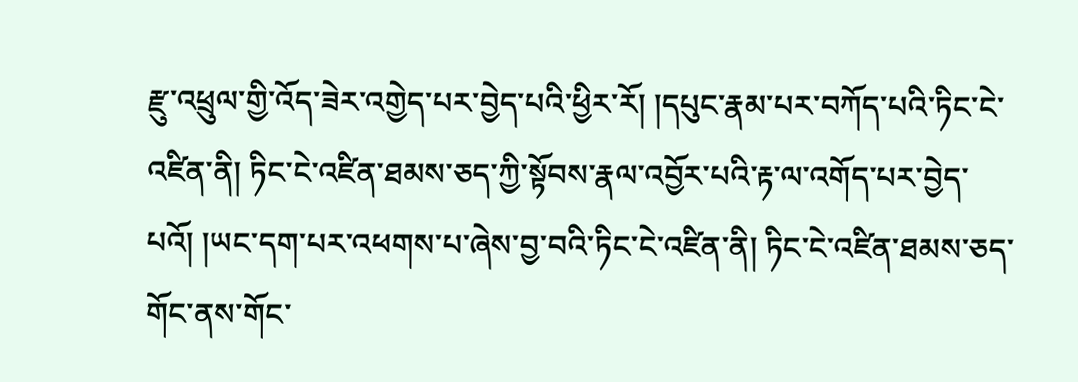རྫུ་འཕྲུལ་གྱི་འོད་ཟེར་འགྱེད་པར་བྱེད་པའི་ཕྱིར་རོ། །དཔུང་རྣམ་པར་བཀོད་པའི་ཏིང་ངེ་འཛིན་ནི། ཏིང་ངེ་འཛིན་ཐམས་ཅད་ཀྱི་སྟོབས་རྣལ་འབྱོར་པའི་རྟ་ལ་འགོད་པར་བྱེད་པའོ། །ཡང་དག་པར་འཕགས་པ་ཞེས་བྱ་བའི་ཏིང་ངེ་འཛིན་ནི། ཏིང་ངེ་འཛིན་ཐམས་ཅད་གོང་ནས་གོང་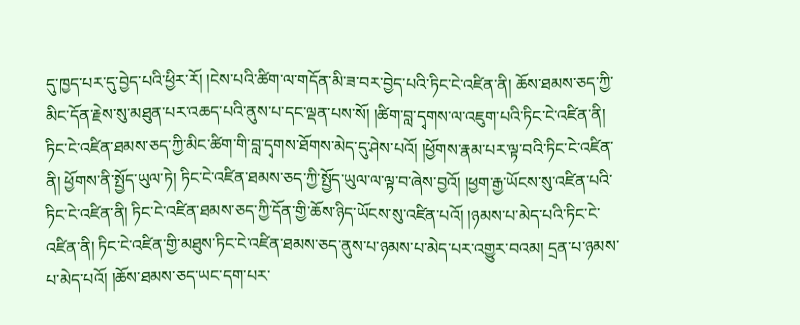དུ་ཁྱད་པར་དུ་བྱེད་པའི་ཕྱིར་རོ། །ངེས་པའི་ཚིག་ལ་གདོན་མི་ཟ་བར་བྱེད་པའི་ཏིང་ངེ་འཛིན་ནི། ཆོས་ཐམས་ཅད་ཀྱི་མིང་དོན་རྗེས་སུ་མཐུན་པར་འཆད་པའི་ནུས་པ་དང་ལྡན་པས་སོ། །ཚིག་བླ་དྭགས་ལ་འཇུག་པའི་ཏིང་ངེ་འཛིན་ནི། ཏིང་ངེ་འཛིན་ཐམས་ཅད་ཀྱི་མིང་ཚིག་གི་བླ་དྭགས་ཐོགས་མེད་དུ་ཤེས་པའོ། །ཕྱོགས་རྣམ་པར་ལྟ་བའི་ཏིང་ངེ་འཛིན་ནི། ཕྱོགས་ནི་སྤྱོད་ཡུལ་ཏེ། ཏིང་ངེ་འཛིན་ཐམས་ཅད་ཀྱི་སྤྱོད་ཡུལ་ལ་ལྟ་བ་ཞེས་བྱའོ། །ཕྱག་རྒྱ་ཡོངས་སུ་འཛིན་པའི་ཏིང་ངེ་འཛིན་ནི། ཏིང་ངེ་འཛིན་ཐམས་ཅད་ཀྱི་དོན་གྱི་ཆོས་ཉིད་ཡོངས་སུ་འཛིན་པའོ། །ཉམས་པ་མེད་པའི་ཏིང་ངེ་འཛིན་ནི། ཏིང་ངེ་འཛིན་གྱི་མཐུས་ཏིང་ངེ་འཛིན་ཐམས་ཅད་ནུས་པ་ཉམས་པ་མེད་པར་འགྱུར་བའམ། དྲན་པ་ཉམས་པ་མེད་པའོ། །ཆོས་ཐམས་ཅད་ཡང་དག་པར་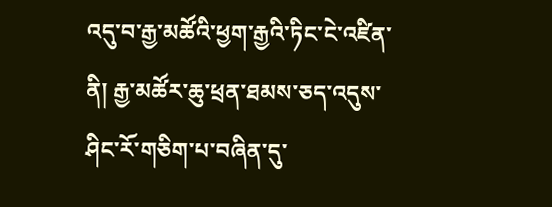འདུ་བ་རྒྱ་མཚོའི་ཕྱག་རྒྱའི་ཏིང་ངེ་འཛིན་ནི། རྒྱ་མཚོར་ཆུ་ཕྲན་ཐམས་ཅད་འདུས་ཤིང་རོ་གཅིག་པ་བཞིན་དུ་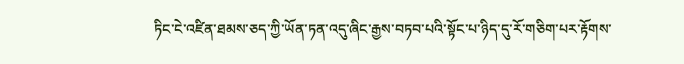ཏིང་ངེ་འཛིན་ཐམས་ཅད་ཀྱི་ཡོན་ཏན་འདུ་ཞིང་རྒྱས་བཏབ་པའི་སྟོང་པ་ཉིད་དུ་རོ་གཅིག་པར་རྟོགས་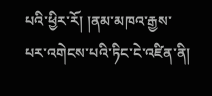པའི་ཕྱིར་རོ། །ནམ་མཁའ་རྒྱས་པར་འགེངས་པའི་ཏིང་ངེ་འཛིན་ནི།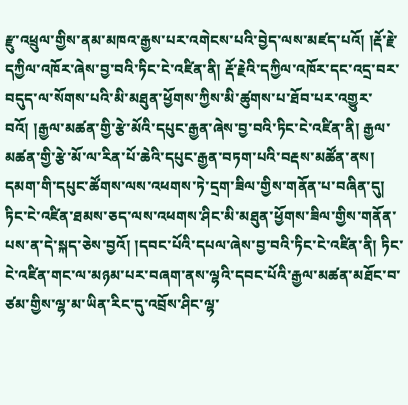རྫུ་འཕྲུལ་གྱིས་ནམ་མཁའ་རྒྱས་པར་འགེངས་པའི་བྱེད་ལས་མཛད་པའོ། །རྡོ་རྗེ་དཀྱིལ་འཁོར་ཞེས་བྱ་བའི་ཏིང་ངེ་འཛིན་ནི། རྡོ་རྗེའི་དཀྱིལ་འཁོར་དང་འདྲ་བར་བདུད་ལ་སོགས་པའི་མི་མཐུན་ཕྱོགས་ཀྱིས་མི་ཚུགས་པ་ཐོབ་པར་འགྱུར་བའོ། །རྒྱལ་མཚན་གྱི་རྩེ་མོའི་དཔུང་རྒྱན་ཞེས་བྱ་བའི་ཏིང་ངེ་འཛིན་ནི། རྒྱལ་མཚན་གྱི་རྩེ་མོ་ལ་རིན་པོ་ཆེའི་དཔུང་རྒྱན་བཏག་པའི་བརྡས་མཚོན་ནས། དམག་གི་དཔུང་ཚོགས་ལས་འཕགས་ཏེ་དྲག་ཟིལ་གྱིས་གནོན་པ་བཞིན་དུ། ཏིང་ངེ་འཛིན་ཐམས་ཅད་ལས་འཕགས་ཤིང་མི་མཐུན་ཕྱོགས་ཟིལ་གྱིས་གནོན་པས་ན་དེ་སྐད་ཅེས་བྱའོ། །དབང་པོའི་དཔལ་ཞེས་བྱ་བའི་ཏིང་ངེ་འཛིན་ནི། ཏིང་ངེ་འཛིན་གང་ལ་མཉམ་པར་བཞག་ནས་ལྷའི་དབང་པོའི་རྒྱལ་མཚན་མཐོང་བ་ཙམ་གྱིས་ལྷ་མ་ཡིན་རིང་དུ་འབྲོས་ཤིང་ལྷ་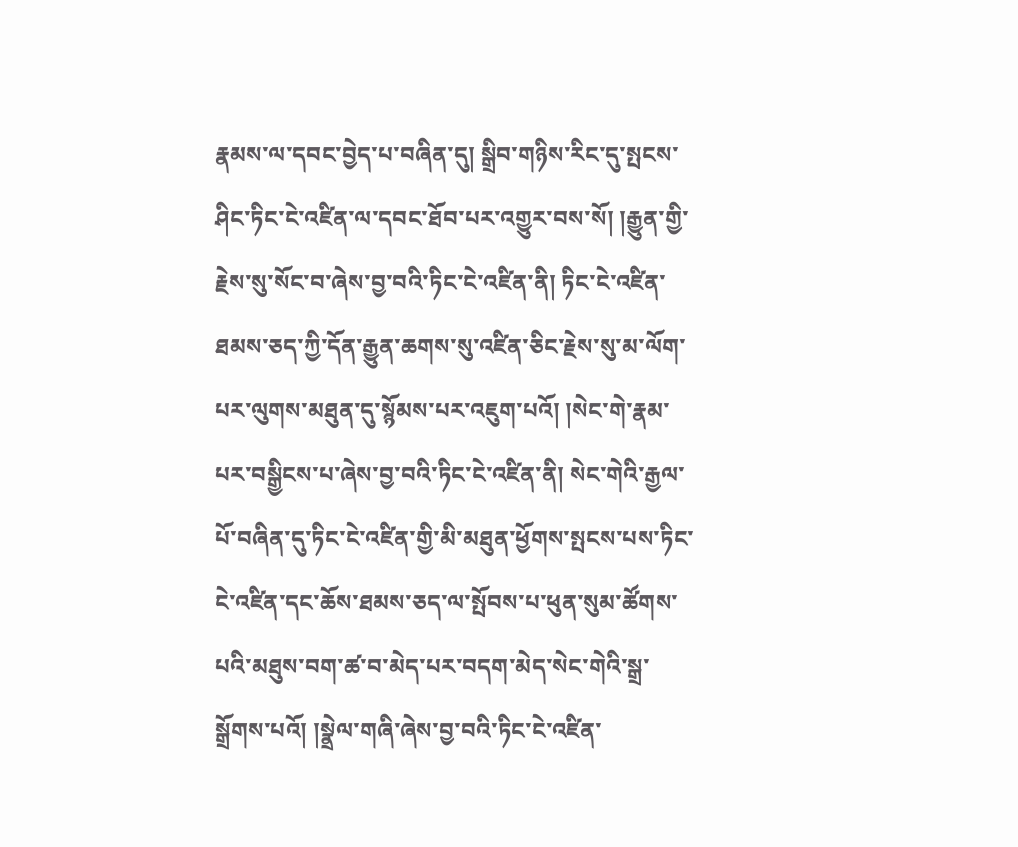རྣམས་ལ་དབང་བྱེད་པ་བཞིན་དུ། སྒྲིབ་གཉིས་རིང་དུ་སྤངས་ཤིང་ཏིང་ངེ་འཛིན་ལ་དབང་ཐོབ་པར་འགྱུར་བས་སོ། །རྒྱུན་གྱི་རྗེས་སུ་སོང་བ་ཞེས་བྱ་བའི་ཏིང་ངེ་འཛིན་ནི། ཏིང་ངེ་འཛིན་ཐམས་ཅད་ཀྱི་དོན་རྒྱུན་ཆགས་སུ་འཛིན་ཅིང་རྗེས་སུ་མ་ལོག་པར་ལུགས་མཐུན་དུ་སྙོམས་པར་འཇུག་པའོ། །སེང་གེ་རྣམ་པར་བསྒྱིངས་པ་ཞེས་བྱ་བའི་ཏིང་ངེ་འཛིན་ནི། སེང་གེའི་རྒྱལ་པོ་བཞིན་དུ་ཏིང་ངེ་འཛིན་གྱི་མི་མཐུན་ཕྱོགས་སྤངས་པས་ཏིང་ངེ་འཛིན་དང་ཆོས་ཐམས་ཅད་ལ་སྤོབས་པ་ཕུན་སུམ་ཚོགས་པའི་མཐུས་བག་ཚ་བ་མེད་པར་བདག་མེད་སེང་གེའི་སྒྲ་སྒྲོགས་པའོ། །སྣྲེལ་གཞི་ཞེས་བྱ་བའི་ཏིང་ངེ་འཛིན་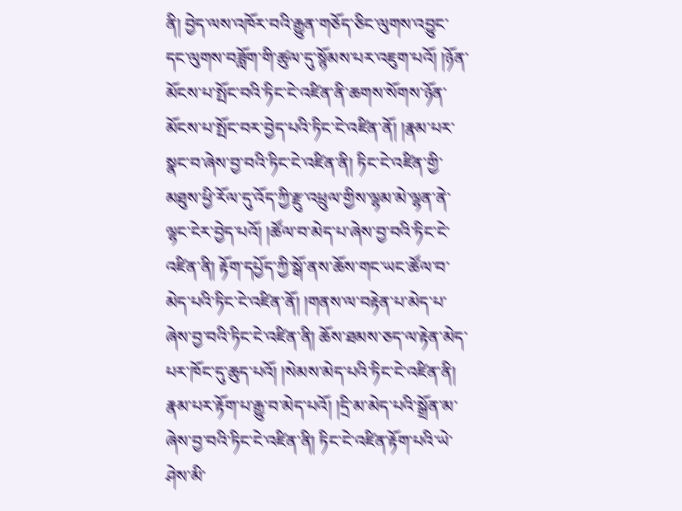ནི། བྱེད་ལས་འཁོར་བའི་རྒྱུན་གཅོད་ཅིང་ལུགས་འབྱུང་དང་ལུགས་བཟློག་གི་ཚུལ་དུ་སྙོམས་པར་འཇུག་པའོ། །ཉོན་མོངས་པ་སྤོང་བའི་ཏིང་ངེ་འཛིན་ནི་ཆགས་སོགས་ཉོན་མོངས་པ་སྤོང་བར་བྱེད་པའི་ཏིང་ངེ་འཛིན་ནོ། །རྣམ་པར་སྣང་བ་ཞེས་བྱ་བའི་ཏིང་ངེ་འཛིན་ནི། ཏིང་ངེ་འཛིན་གྱི་མཐུས་ཕྱི་རོལ་དུ་འོད་ཀྱི་རྫུ་འཕྲུལ་གྱིས་ལྷམ་མེ་ལྷན་ནེ་ལྷང་ངེར་བྱེད་པའོ། །ཚོལ་བ་མེད་པ་ཞེས་བྱ་བའི་ཏིང་ངེ་འཛིན་ནི། རྟོག་དཔྱོད་ཀྱི་སྒོ་ནས་ཆོས་གང་ཡང་ཚོལ་བ་མེད་པའི་ཏིང་ངེ་འཛིན་ནོ། །གནས་ལ་བརྟེན་པ་མེད་པ་ཞེས་བྱ་བའི་ཏིང་ངེ་འཛིན་ནི། ཆོས་ཐམས་ཅད་ལ་རྟེན་མེད་པར་ཁོང་དུ་ཆུད་པའོ། །སེམས་མེད་པའི་ཏིང་ངེ་འཛིན་ནི། རྣམ་པར་རྟོག་པ་རྒྱུ་བ་མེད་པའོ། །དྲི་མ་མེད་པའི་སྒྲོན་མ་ཞེས་བྱ་བའི་ཏིང་ངེ་འཛིན་ནི། ཏིང་ངེ་འཛིན་རྟོག་པའི་ཡེ་ཤེས་མི་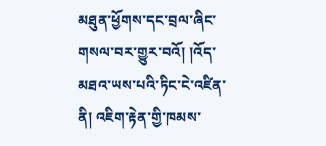མཐུན་ཕྱོགས་དང་བྲལ་ཞིང་གསལ་བར་གྱུར་བའོ། །འོད་མཐའ་ཡས་པའི་ཏིང་ངེ་འཛིན་ནི། འཇིག་རྟེན་གྱི་ཁམས་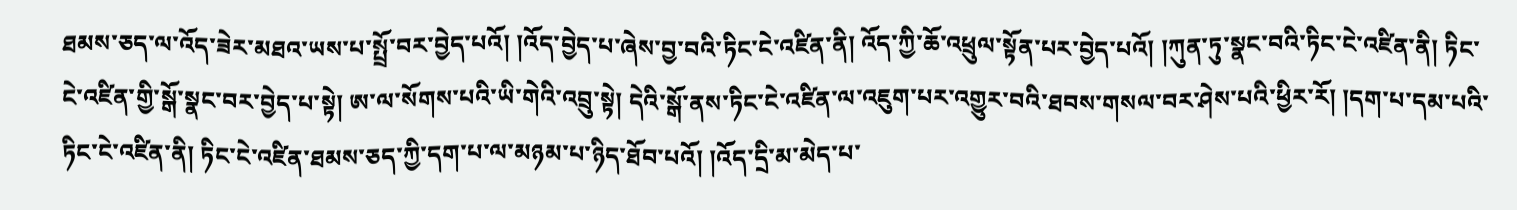ཐམས་ཅད་ལ་འོད་ཟེར་མཐའ་ཡས་པ་སྤྲོ་བར་བྱེད་པའོ། །འོད་བྱེད་པ་ཞེས་བྱ་བའི་ཏིང་ངེ་འཛིན་ནི། འོད་ཀྱི་ཆོ་འཕྲུལ་སྟོན་པར་བྱེད་པའོ། །ཀུན་ཏུ་སྣང་བའི་ཏིང་ངེ་འཛིན་ནི། ཏིང་ངེ་འཛིན་གྱི་སྒོ་སྣང་བར་བྱེད་པ་སྟེ། ཨ་ལ་སོགས་པའི་ཡི་གེའི་འབྲུ་སྟེ། དེའི་སྒོ་ནས་ཏིང་ངེ་འཛིན་ལ་འཇུག་པར་འགྱུར་བའི་ཐབས་གསལ་བར་ཤེས་པའི་ཕྱིར་རོ། །དག་པ་དམ་པའི་ཏིང་ངེ་འཛིན་ནི། ཏིང་ངེ་འཛིན་ཐམས་ཅད་ཀྱི་དག་པ་ལ་མཉམ་པ་ཉིད་ཐོབ་པའོ། །འོད་དྲི་མ་མེད་པ་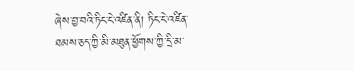ཞེས་བྱ་བའི་ཏིང་ངེ་འཛིན་ནི། ཏིང་ངེ་འཛིན་ཐམས་ཅད་ཀྱི་མི་མཐུན་ཕྱོགས་ཀྱི་དྲི་མ་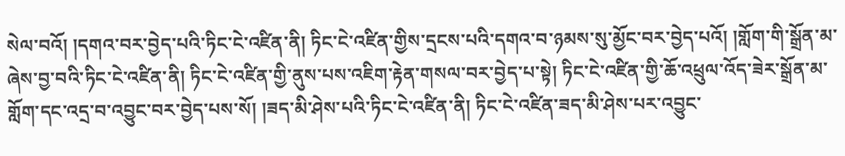སེལ་བའོ། །དགའ་བར་བྱེད་པའི་ཏིང་ངེ་འཛིན་ནི། ཏིང་ངེ་འཛིན་གྱིས་དྲངས་པའི་དགའ་བ་ཉམས་སུ་མྱོང་བར་བྱེད་པའོ། །གློག་གི་སྒྲོན་མ་ཞེས་བྱ་བའི་ཏིང་ངེ་འཛིན་ནི། ཏིང་ངེ་འཛིན་གྱི་ནུས་པས་འཇིག་རྟེན་གསལ་བར་བྱེད་པ་སྟེ། ཏིང་ངེ་འཛིན་གྱི་ཆོ་འཕྲུལ་འོད་ཟེར་སྒྲོན་མ་གློག་དང་འདྲ་བ་འབྱུང་བར་བྱེད་པས་སོ། །ཟད་མི་ཤེས་པའི་ཏིང་ངེ་འཛིན་ནི། ཏིང་ངེ་འཛིན་ཟད་མི་ཤེས་པར་འབྱུང་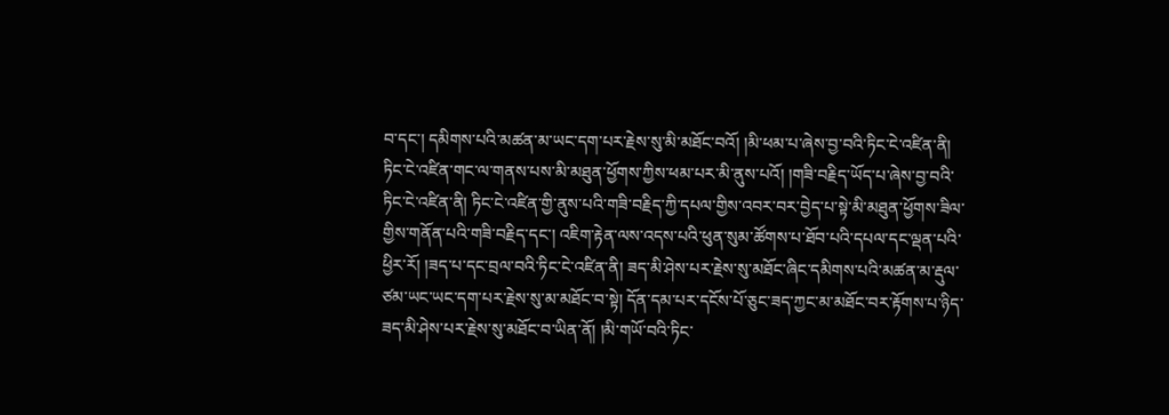བ་དང་། དམིགས་པའི་མཚན་མ་ཡང་དག་པར་རྗེས་སུ་མི་མཐོང་བའོ། །མི་ཕམ་པ་ཞེས་བྱ་བའི་ཏིང་ངེ་འཛིན་ནི། ཏིང་ངེ་འཛིན་གང་ལ་གནས་པས་མི་མཐུན་ཕྱོགས་ཀྱིས་ཕམ་པར་མི་ནུས་པའོ། །གཟི་བརྗིད་ཡོད་པ་ཞེས་བྱ་བའི་ཏིང་ངེ་འཛིན་ནི། ཏིང་ངེ་འཛིན་གྱི་ནུས་པའི་གཟི་བརྗིད་ཀྱི་དཔལ་གྱིས་འབར་བར་བྱེད་པ་སྟེ་མི་མཐུན་ཕྱོགས་ཟིལ་གྱིས་གནོན་པའི་གཟི་བརྗིད་དང་། འཇིག་རྟེན་ལས་འདས་པའི་ཕུན་སུམ་ཚོགས་པ་ཐོབ་པའི་དཔལ་དང་ལྡན་པའི་ཕྱིར་རོ། །ཟད་པ་དང་བྲལ་བའི་ཏིང་ངེ་འཛིན་ནི། ཟད་མི་ཤེས་པར་རྗེས་སུ་མཐོང་ཞིང་དམིགས་པའི་མཚན་མ་རྡུལ་ཙམ་ཡང་ཡང་དག་པར་རྗེས་སུ་མ་མཐོང་བ་སྟེ། དོན་དམ་པར་དངོས་པོ་ཅུང་ཟད་ཀྱང་མ་མཐོང་བར་རྟོགས་པ་ཉིད་ཟད་མི་ཤེས་པར་རྗེས་སུ་མཐོང་བ་ཡིན་ནོ། །མི་གཡོ་བའི་ཏིང་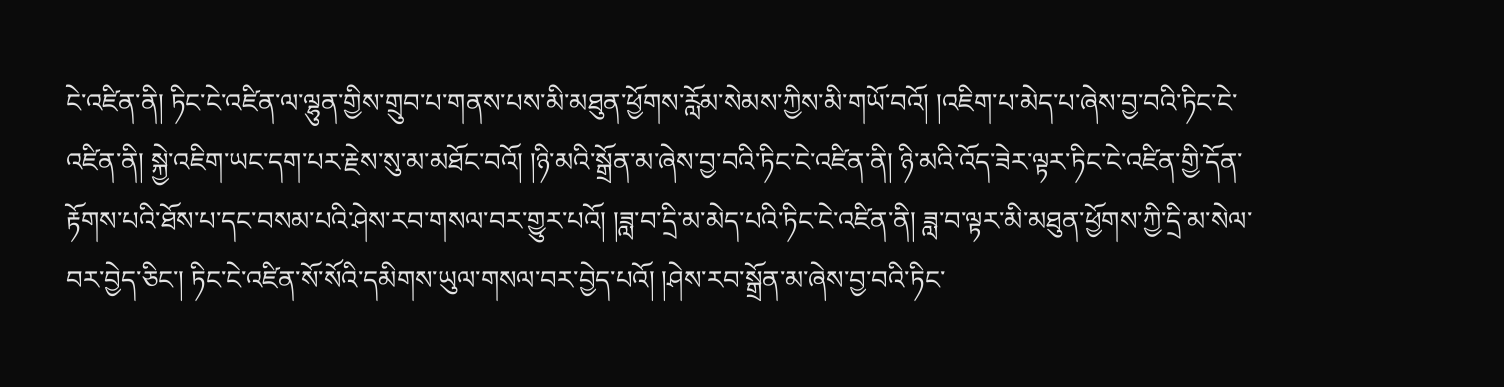ངེ་འཛིན་ནི། ཏིང་ངེ་འཛིན་ལ་ལྷུན་གྱིས་གྲུབ་པ་གནས་པས་མི་མཐུན་ཕྱོགས་རློམ་སེམས་ཀྱིས་མི་གཡོ་བའོ། །འཇིག་པ་མེད་པ་ཞེས་བྱ་བའི་ཏིང་ངེ་འཛིན་ནི། སྐྱེ་འཇིག་ཡང་དག་པར་རྗེས་སུ་མ་མཐོང་བའོ། །ཉི་མའི་སྒྲོན་མ་ཞེས་བྱ་བའི་ཏིང་ངེ་འཛིན་ནི། ཉི་མའི་འོད་ཟེར་ལྟར་ཏིང་ངེ་འཛིན་གྱི་དོན་རྟོགས་པའི་ཐོས་པ་དང་བསམ་པའི་ཤེས་རབ་གསལ་བར་གྱུར་པའོ། །ཟླ་བ་དྲི་མ་མེད་པའི་ཏིང་ངེ་འཛིན་ནི། ཟླ་བ་ལྟར་མི་མཐུན་ཕྱོགས་ཀྱི་དྲི་མ་སེལ་བར་བྱེད་ཅིང་། ཏིང་ངེ་འཛིན་སོ་སོའི་དམིགས་ཡུལ་གསལ་བར་བྱེད་པའོ། །ཤེས་རབ་སྒྲོན་མ་ཞེས་བྱ་བའི་ཏིང་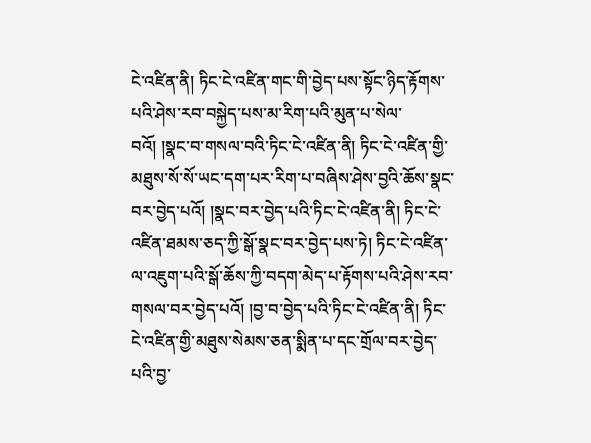ངེ་འཛིན་ནི། ཏིང་ངེ་འཛིན་གང་གི་བྱེད་པས་སྟོང་ཉིད་རྟོགས་པའི་ཤེས་རབ་བསྐྱེད་པས་མ་རིག་པའི་མུན་པ་སེལ་བའོ། །སྣང་བ་གསལ་བའི་ཏིང་ངེ་འཛིན་ནི། ཏིང་ངེ་འཛིན་གྱི་མཐུས་སོ་སོ་ཡང་དག་པར་རིག་པ་བཞིས་ཤེས་བྱའི་ཆོས་སྣང་བར་བྱེད་པའོ། །སྣང་བར་བྱེད་པའི་ཏིང་ངེ་འཛིན་ནི། ཏིང་ངེ་འཛིན་ཐམས་ཅད་ཀྱི་སྒོ་སྣང་བར་བྱེད་པས་ཏེ། ཏིང་ངེ་འཛིན་ལ་འཇུག་པའི་སྒོ་ཆོས་ཀྱི་བདག་མེད་པ་རྟོགས་པའི་ཤེས་རབ་གསལ་བར་བྱེད་པའོ། །བྱ་བ་བྱེད་པའི་ཏིང་ངེ་འཛིན་ནི། ཏིང་ངེ་འཛིན་གྱི་མཐུས་སེམས་ཅན་སྨིན་པ་དང་གྲོལ་བར་བྱེད་པའི་བྱ་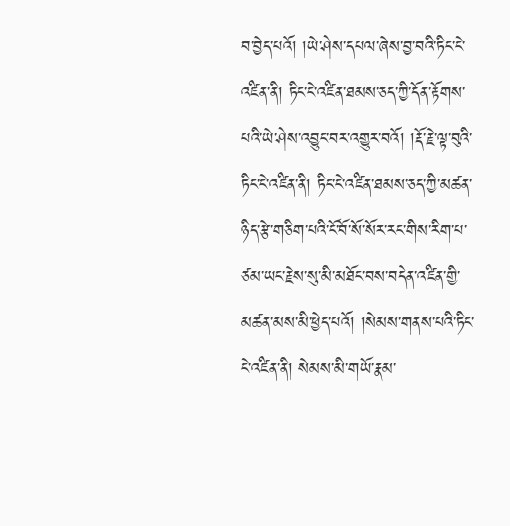བ་བྱེད་པའོ། །ཡེ་ཤེས་དཔལ་ཞེས་བྱ་བའི་ཏིང་ངེ་འཛིན་ནི། ཏིང་ངེ་འཛིན་ཐམས་ཅད་ཀྱི་དོན་རྟོགས་པའི་ཡེ་ཤེས་འབྱུང་བར་འགྱུར་བའོ། །རྡོ་རྗེ་ལྟ་བུའི་ཏིང་ངེ་འཛིན་ནི། ཏིང་ངེ་འཛིན་ཐམས་ཅད་ཀྱི་མཚན་ཉིད་རྩེ་གཅིག་པའི་ངོ་བོ་སོ་སོར་རང་གིས་རིག་པ་ཙམ་ཡང་རྗེས་སུ་མི་མཐོང་བས་བདེན་འཛིན་གྱི་མཚན་མས་མི་ཕྱེད་པའོ། །སེམས་གནས་པའི་ཏིང་ངེ་འཛིན་ནི། སེམས་མི་གཡོ་རྣམ་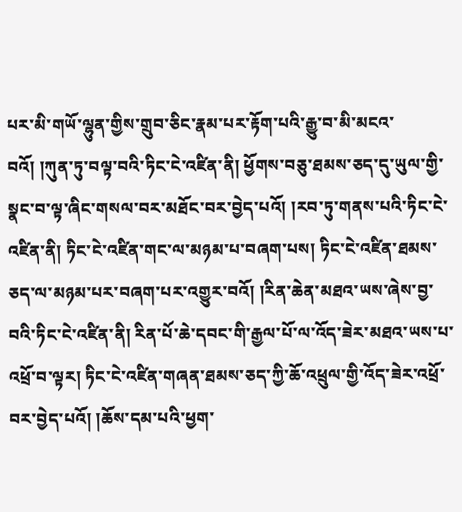པར་མི་གཡོ་ལྷུན་གྱིས་གྲུབ་ཅིང་རྣམ་པར་རྟོག་པའི་རྒྱུ་བ་མི་མངའ་བའོ། །ཀུན་ཏུ་བལྟ་བའི་ཏིང་ངེ་འཛིན་ནི། ཕྱོགས་བཅུ་ཐམས་ཅད་དུ་ཡུལ་གྱི་སྣང་བ་ལྟ་ཞིང་གསལ་བར་མཐོང་བར་བྱེད་པའོ། །རབ་ཏུ་གནས་པའི་ཏིང་ངེ་འཛིན་ནི། ཏིང་ངེ་འཛིན་གང་ལ་མཉམ་པ་བཞག་པས། ཏིང་ངེ་འཛིན་ཐམས་ཅད་ལ་མཉམ་པར་བཞག་པར་འགྱུར་བའོ། །རིན་ཆེན་མཐའ་ཡས་ཞེས་བྱ་བའི་ཏིང་ངེ་འཛིན་ནི། རིན་པོ་ཆེ་དབང་གི་རྒྱལ་པོ་ལ་འོད་ཟེར་མཐའ་ཡས་པ་འཕྲོ་བ་ལྟར། ཏིང་ངེ་འཛིན་གཞན་ཐམས་ཅད་ཀྱི་ཆོ་འཕྲུལ་གྱི་འོད་ཟེར་འཕྲོ་བར་བྱེད་པའོ། །ཆོས་དམ་པའི་ཕྱག་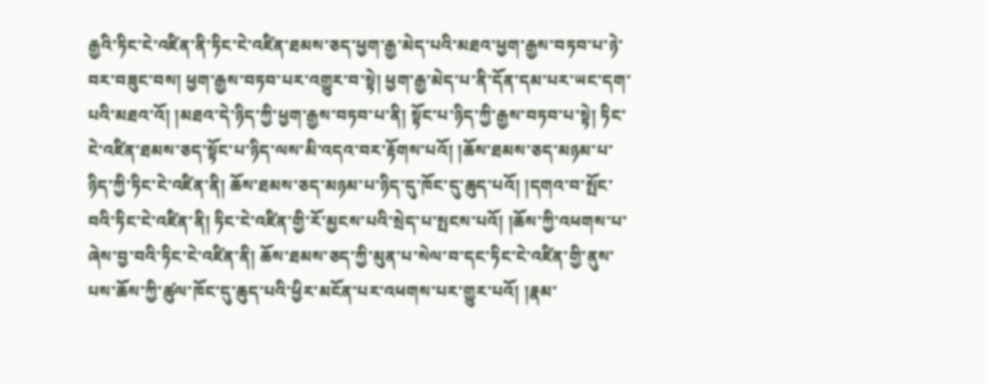རྒྱའི་ཏིང་ངེ་འཛིན་ནི་ཏིང་ངེ་འཛིན་ཐམས་ཅད་ཕྱག་རྒྱ་མེད་པའི་མཐའ་ཕྱག་རྒྱས་བཏབ་པ་ཉེ་བར་བཟུང་བས། ཕྱག་རྒྱས་བཏབ་པར་འགྱུར་བ་སྟེ། ཕྱག་རྒྱ་མེད་པ་ནི་དོན་དམ་པར་ཡང་དག་པའི་མཐའ་འོ། །མཐའ་དེ་ཉིད་ཀྱི་ཕྱག་རྒྱས་བཏབ་པ་ནི། སྟོང་པ་ཉིད་ཀྱི་རྒྱས་བཏབ་པ་སྟེ། ཏིང་ངེ་འཛིན་ཐམས་ཅད་སྟོང་པ་ཉིད་ལས་མི་འདའ་བར་རྟོགས་པའོ། །ཆོས་ཐམས་ཅད་མཉམ་པ་ཉིད་ཀྱི་ཏིང་ངེ་འཛིན་ནི། ཆོས་ཐམས་ཅད་མཉམ་པ་ཉིད་དུ་ཁོང་དུ་ཆུད་པའོ། །དགའ་བ་སྤོང་བའི་ཏིང་ངེ་འཛིན་ནི། ཏིང་ངེ་འཛིན་གྱི་རོ་མྱངས་པའི་སྲེད་པ་སྤངས་པའོ། །ཆོས་ཀྱི་འཕགས་པ་ཞེས་བྱ་བའི་ཏིང་ངེ་འཛིན་ནི། ཆོས་ཐམས་ཅད་ཀྱི་མུན་པ་སེལ་བ་དང་ཏིང་ངེ་འཛིན་གྱི་ནུས་པས་ཆོས་ཀྱི་ཚུལ་ཁོང་དུ་ཆུད་པའི་ཕྱིར་མངོན་པར་འཕགས་པར་གྱུར་པའོ། །རྣམ་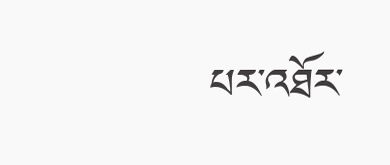པར་འཐོར་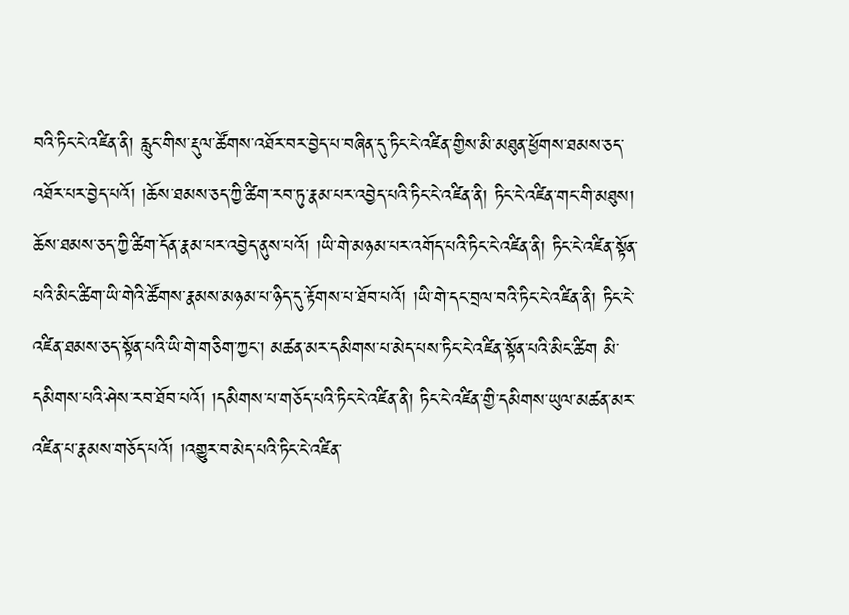བའི་ཏིང་ངེ་འཛིན་ནི། རླུང་གིས་རྡུལ་ཚོགས་འཐོར་བར་བྱེད་པ་བཞིན་དུ་ཏིང་ངེ་འཛིན་གྱིས་མི་མཐུན་ཕྱོགས་ཐམས་ཅད་འཐོར་པར་བྱེད་པའོ། །ཆོས་ཐམས་ཅད་ཀྱི་ཚིག་རབ་ཏུ་རྣམ་པར་འབྱེད་པའི་ཏིང་ངེ་འཛིན་ནི། ཏིང་ངེ་འཛིན་གང་གི་མཐུས། ཆོས་ཐམས་ཅད་ཀྱི་ཚིག་དོན་རྣམ་པར་འབྱེད་ནུས་པའོ། །ཡི་གེ་མཉམ་པར་འགོད་པའི་ཏིང་ངེ་འཛིན་ནི། ཏིང་ངེ་འཛིན་སྟོན་པའི་མིང་ཚིག་ཡི་གེའི་ཚོགས་རྣམས་མཉམ་པ་ཉིད་དུ་རྟོགས་པ་ཐོབ་པའོ། །ཡི་གེ་དང་བྲལ་བའི་ཏིང་ངེ་འཛིན་ནི། ཏིང་ངེ་འཛིན་ཐམས་ཅད་སྟོན་པའི་ཡི་གེ་གཅིག་ཀྱང་། མཚན་མར་དམིགས་པ་མེད་པས་ཏིང་ངེ་འཛིན་སྟོན་པའི་མིང་ཚིག མི་དམིགས་པའི་ཤེས་རབ་ཐོབ་པའོ། །དམིགས་པ་གཅོད་པའི་ཏིང་ངེ་འཛིན་ནི། ཏིང་ངེ་འཛིན་གྱི་དམིགས་ཡུལ་མཚན་མར་འཛིན་པ་རྣམས་གཅོད་པའོ། །འགྱུར་བ་མེད་པའི་ཏིང་ངེ་འཛིན་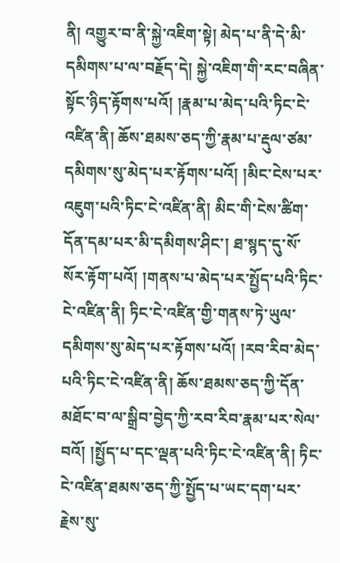ནི། འགྱུར་བ་ནི་སྐྱེ་འཇིག་སྟེ། མེད་པ་ནི་དེ་མི་དམིགས་པ་ལ་བརྗོད་དེ། སྐྱེ་འཇིག་གི་རང་བཞིན་སྟོང་ཉིད་རྟོགས་པའོ། །རྣམ་པ་མེད་པའི་ཏིང་ངེ་འཛིན་ནི། ཆོས་ཐམས་ཅད་ཀྱི་རྣམ་པ་རྡུལ་ཙམ་དམིགས་སུ་མེད་པར་རྟོགས་པའོ། །མིང་ངེས་པར་འཇུག་པའི་ཏིང་ངེ་འཛིན་ནི། མིང་གི་ངེས་ཚིག་དོན་དམ་པར་མི་དམིགས་ཤིང་། ཐ་སྙད་དུ་སོ་སོར་རྟོག་པའོ། །གནས་པ་མེད་པར་སྤྱོད་པའི་ཏིང་ངེ་འཛིན་ནི། ཏིང་ངེ་འཛིན་གྱི་གནས་ཏེ་ཡུལ་དམིགས་སུ་མེད་པར་རྟོགས་པའོ། །རབ་རིབ་མེད་པའི་ཏིང་ངེ་འཛིན་ནི། ཆོས་ཐམས་ཅད་ཀྱི་དོན་མཐོང་བ་ལ་སྒྲིབ་བྱེད་ཀྱི་རབ་རིབ་རྣམ་པར་སེལ་བའོ། །སྤྱོད་པ་དང་ལྡན་པའི་ཏིང་ངེ་འཛིན་ནི། ཏིང་ངེ་འཛིན་ཐམས་ཅད་ཀྱི་སྤྱོད་པ་ཡང་དག་པར་རྗེས་སུ་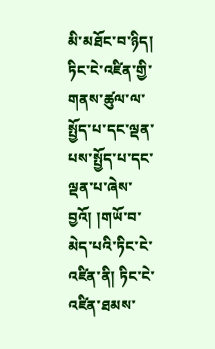མི་མཐོང་བ་ཉིད། ཏིང་ངེ་འཛིན་གྱི་གནས་ཚུལ་ལ་སྤྱོད་པ་དང་ལྡན་པས་སྤྱོད་པ་དང་ལྡན་པ་ཞེས་བྱའོ། །གཡོ་བ་མེད་པའི་ཏིང་ངེ་འཛིན་ནི། ཏིང་ངེ་འཛིན་ཐམས་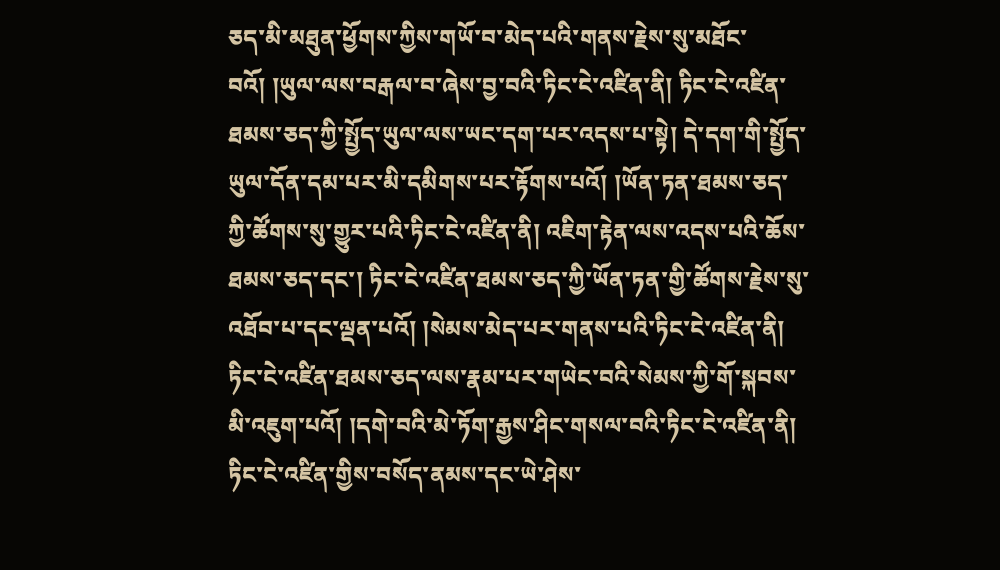ཅད་མི་མཐུན་ཕྱོགས་ཀྱིས་གཡོ་བ་མེད་པའི་གནས་རྗེས་སུ་མཐོང་བའོ། །ཡུལ་ལས་བརྒལ་བ་ཞེས་བྱ་བའི་ཏིང་ངེ་འཛིན་ནི། ཏིང་ངེ་འཛིན་ཐམས་ཅད་ཀྱི་སྤྱོད་ཡུལ་ལས་ཡང་དག་པར་འདས་པ་སྟེ། དེ་དག་གི་སྤྱོད་ཡུལ་དོན་དམ་པར་མི་དམིགས་པར་རྟོགས་པའོ། །ཡོན་ཏན་ཐམས་ཅད་ཀྱི་ཚོགས་སུ་གྱུར་པའི་ཏིང་ངེ་འཛིན་ནི། འཇིག་རྟེན་ལས་འདས་པའི་ཆོས་ཐམས་ཅད་དང་། ཏིང་ངེ་འཛིན་ཐམས་ཅད་ཀྱི་ཡོན་ཏན་གྱི་ཚོགས་རྗེས་སུ་འཐོབ་པ་དང་ལྡན་པའོ། །སེམས་མེད་པར་གནས་པའི་ཏིང་ངེ་འཛིན་ནི། ཏིང་ངེ་འཛིན་ཐམས་ཅད་ལས་རྣམ་པར་གཡེང་བའི་སེམས་ཀྱི་གོ་སྐབས་མི་འཇུག་པའོ། །དགེ་བའི་མེ་ཏོག་རྒྱས་ཤིང་གསལ་བའི་ཏིང་ངེ་འཛིན་ནི། ཏིང་ངེ་འཛིན་གྱིས་བསོད་ནམས་དང་ཡེ་ཤེས་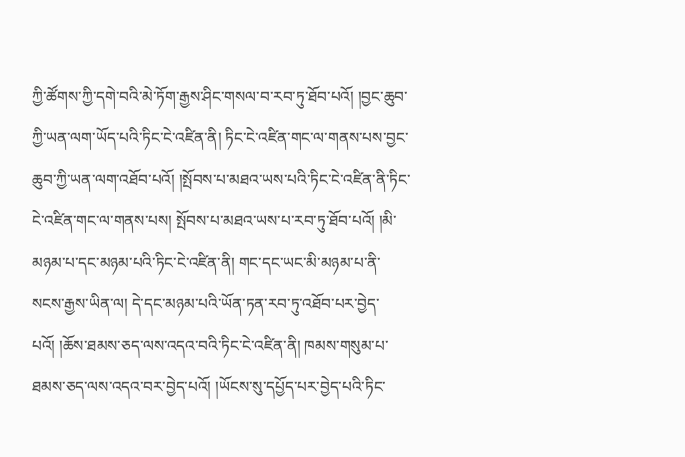ཀྱི་ཚོགས་ཀྱི་དགེ་བའི་མེ་ཏོག་རྒྱས་ཤིང་གསལ་བ་རབ་ཏུ་ཐོབ་པའོ། །བྱང་ཆུབ་ཀྱི་ཡན་ལག་ཡོད་པའི་ཏིང་ངེ་འཛིན་ནི། ཏིང་ངེ་འཛིན་གང་ལ་གནས་པས་བྱང་ཆུབ་ཀྱི་ཡན་ལག་འཐོབ་པའོ། །སྤོབས་པ་མཐའ་ཡས་པའི་ཏིང་ངེ་འཛིན་ནི་ཏིང་ངེ་འཛིན་གང་ལ་གནས་པས། སྤོབས་པ་མཐའ་ཡས་པ་རབ་ཏུ་ཐོབ་པའོ། །མི་མཉམ་པ་དང་མཉམ་པའི་ཏིང་ངེ་འཛིན་ནི། གང་དང་ཡང་མི་མཉམ་པ་ནི་སངས་རྒྱས་ཡིན་ལ། དེ་དང་མཉམ་པའི་ཡོན་ཏན་རབ་ཏུ་འཐོབ་པར་བྱེད་པའོ། །ཆོས་ཐམས་ཅད་ལས་འདའ་བའི་ཏིང་ངེ་འཛིན་ནི། ཁམས་གསུམ་པ་ཐམས་ཅད་ལས་འདའ་བར་བྱེད་པའོ། །ཡོངས་སུ་དཔྱོད་པར་བྱེད་པའི་ཏིང་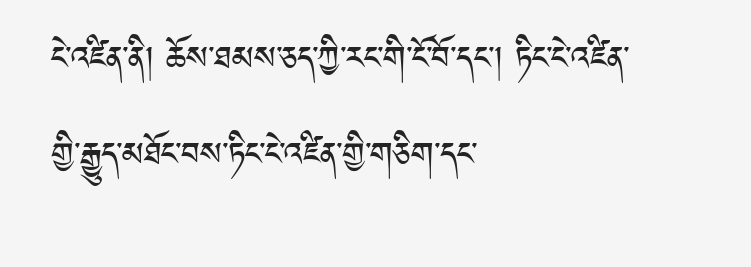ངེ་འཛིན་ནི། ཆོས་ཐམས་ཅད་ཀྱི་རང་གི་ངོ་བོ་དང་། ཏིང་ངེ་འཛིན་གྱི་རྒྱུད་མཐོང་བས་ཏིང་ངེ་འཛིན་གྱི་གཅིག་དང་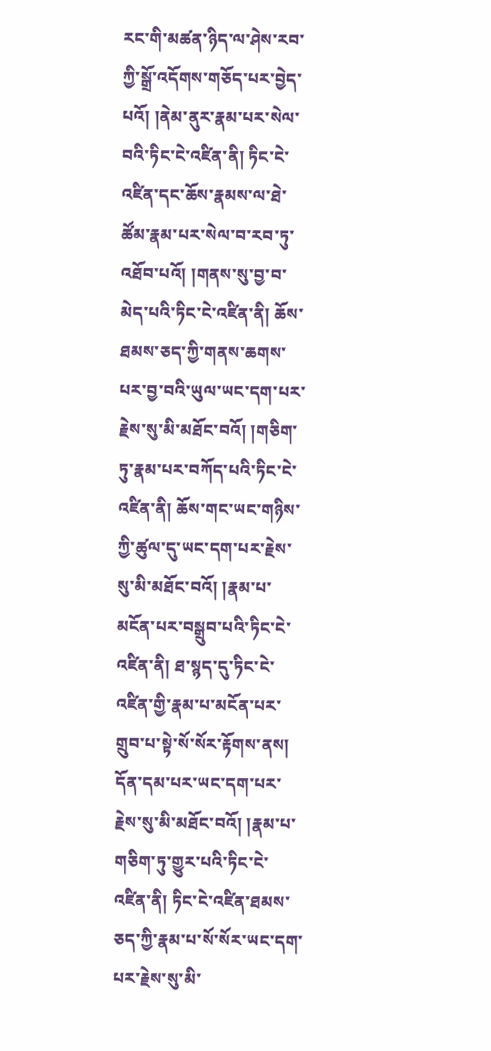རང་གི་མཚན་ཉིད་ལ་ཤེས་རབ་ཀྱི་སྒྲོ་འདོགས་གཅོད་པར་བྱེད་པའོ། །ནེམ་ནུར་རྣམ་པར་སེལ་བའི་ཏིང་ངེ་འཛིན་ནི། ཏིང་ངེ་འཛིན་དང་ཆོས་རྣམས་ལ་ཐེ་ཚོམ་རྣམ་པར་སེལ་བ་རབ་ཏུ་འཐོབ་པའོ། །གནས་སུ་བྱ་བ་མེད་པའི་ཏིང་ངེ་འཛིན་ནི། ཆོས་ཐམས་ཅད་ཀྱི་གནས་ཆགས་པར་བྱ་བའི་ཡུལ་ཡང་དག་པར་རྗེས་སུ་མི་མཐོང་བའོ། །གཅིག་ཏུ་རྣམ་པར་བཀོད་པའི་ཏིང་ངེ་འཛིན་ནི། ཆོས་གང་ཡང་གཉིས་ཀྱི་ཚུལ་དུ་ཡང་དག་པར་རྗེས་སུ་མི་མཐོང་བའོ། །རྣམ་པ་མངོན་པར་བསྒྲུབ་པའི་ཏིང་ངེ་འཛིན་ནི། ཐ་སྙད་དུ་ཏིང་ངེ་འཛིན་གྱི་རྣམ་པ་མངོན་པར་གྲུབ་པ་སྟེ་སོ་སོར་རྟོགས་ནས། དོན་དམ་པར་ཡང་དག་པར་རྗེས་སུ་མི་མཐོང་བའོ། །རྣམ་པ་གཅིག་ཏུ་གྱུར་པའི་ཏིང་ངེ་འཛིན་ནི། ཏིང་ངེ་འཛིན་ཐམས་ཅད་ཀྱི་རྣམ་པ་སོ་སོར་ཡང་དག་པར་རྗེས་སུ་མི་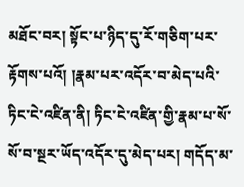མཐོང་བར། སྟོང་པ་ཉིད་དུ་རོ་གཅིག་པར་རྟོགས་པའོ། །རྣམ་པར་འདོར་བ་མེད་པའི་ཏིང་ངེ་འཛིན་ནི། ཏིང་ངེ་འཛིན་གྱི་རྣམ་པ་སོ་སོ་བ་སྔར་ཡོད་འདོར་དུ་མེད་པར། གདོད་མ་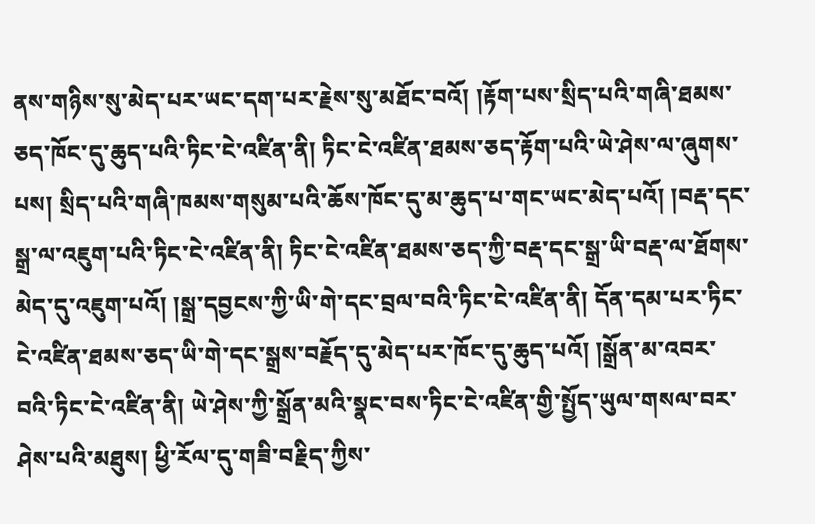ནས་གཉིས་སུ་མེད་པར་ཡང་དག་པར་རྗེས་སུ་མཐོང་བའོ། །རྟོག་པས་སྲིད་པའི་གཞི་ཐམས་ཅད་ཁོང་དུ་ཆུད་པའི་ཏིང་ངེ་འཛིན་ནི། ཏིང་ངེ་འཛིན་ཐམས་ཅད་རྟོག་པའི་ཡེ་ཤེས་ལ་ཞུགས་པས། སྲིད་པའི་གཞི་ཁམས་གསུམ་པའི་ཆོས་ཁོང་དུ་མ་ཆུད་པ་གང་ཡང་མེད་པའོ། །བརྡ་དང་སྒྲ་ལ་འཇུག་པའི་ཏིང་ངེ་འཛིན་ནི། ཏིང་ངེ་འཛིན་ཐམས་ཅད་ཀྱི་བརྡ་དང་སྒྲ་ཡི་བརྡ་ལ་ཐོགས་མེད་དུ་འཇུག་པའོ། །སྒྲ་དབྱངས་ཀྱི་ཡི་གེ་དང་བྲལ་བའི་ཏིང་ངེ་འཛིན་ནི། དོན་དམ་པར་ཏིང་ངེ་འཛིན་ཐམས་ཅད་ཡི་གེ་དང་སྒྲས་བརྗོད་དུ་མེད་པར་ཁོང་དུ་ཆུད་པའོ། །སྒྲོན་མ་འབར་བའི་ཏིང་ངེ་འཛིན་ནི། ཡེ་ཤེས་ཀྱི་སྒྲོན་མའི་སྣང་བས་ཏིང་ངེ་འཛིན་གྱི་སྤྱོད་ཡུལ་གསལ་བར་ཤེས་པའི་མཐུས། ཕྱི་རོལ་དུ་གཟི་བརྗིད་ཀྱིས་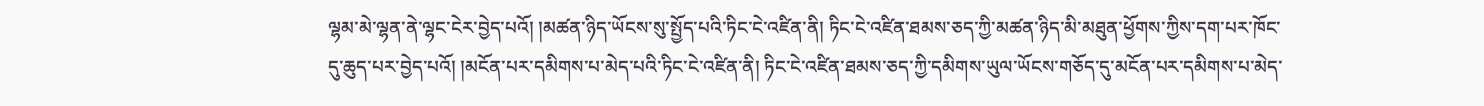ལྷམ་མེ་ལྷན་ནེ་ལྷང་ངེར་བྱེད་པའོ། །མཚན་ཉིད་ཡོངས་སུ་སྤྱོད་པའི་ཏིང་ངེ་འཛིན་ནི། ཏིང་ངེ་འཛིན་ཐམས་ཅད་ཀྱི་མཚན་ཉིད་མི་མཐུན་ཕྱོགས་ཀྱིས་དག་པར་ཁོང་དུ་ཆུད་པར་བྱེད་པའོ། །མངོན་པར་དམིགས་པ་མེད་པའི་ཏིང་ངེ་འཛིན་ནི། ཏིང་ངེ་འཛིན་ཐམས་ཅད་ཀྱི་དམིགས་ཡུལ་ཡོངས་གཅོད་དུ་མངོན་པར་དམིགས་པ་མེད་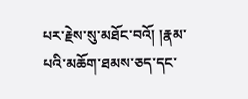པར་རྗེས་སུ་མཐོང་བའོ། །རྣམ་པའི་མཆོག་ཐམས་ཅད་དང་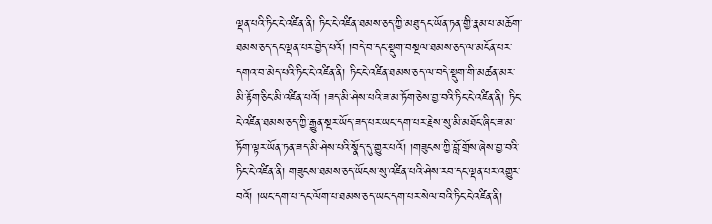ལྡན་པའི་ཏིང་ངེ་འཛིན་ནི། ཏིང་ངེ་འཛིན་ཐམས་ཅད་ཀྱི་མཐུ་དང་ཡོན་ཏན་གྱི་རྣམ་པ་མཆོག་ཐམས་ཅད་དང་ལྡན་པར་བྱེད་པའོ། །བདེ་བ་དང་སྡུག་བསྔལ་ཐམས་ཅད་ལ་མངོན་པར་དགའ་བ་མེད་པའི་ཏིང་ངེ་འཛིན་ནི། ཏིང་ངེ་འཛིན་ཐམས་ཅད་ལ་བདེ་སྡུག་གི་མཚན་མར་མི་རྟོག་ཅིང་མི་འཛིན་པའོ། །ཟད་མི་ཤེས་པའི་ཟ་མ་ཏོག་ཅེས་བྱ་བའི་ཏིང་ངེ་འཛིན་ནི། ཏིང་ངེ་འཛིན་ཐམས་ཅད་ཀྱི་རྒྱུན་སྔར་ཡོད་ཟད་པར་ཡང་དག་པར་རྗེས་སུ་མི་མཐོང་ཞིང་ཟ་མ་ཏོག་ལྟར་ཡོན་ཏན་ཟད་མི་ཤེས་པའི་སྣོད་དུ་གྱུར་པའོ། །གཟུངས་ཀྱི་བློ་གྲོས་ཞེས་བྱ་བའི་ཏིང་ངེ་འཛིན་ནི། གཟུངས་ཐམས་ཅད་ཡོངས་སུ་འཛིན་པའི་ཤེས་རབ་དང་ལྡན་པར་འགྱུར་བའོ། །ཡང་དག་པ་དང་ལོག་པ་ཐམས་ཅད་ཡང་དག་པར་སེལ་བའི་ཏིང་ངེ་འཛིན་ནི།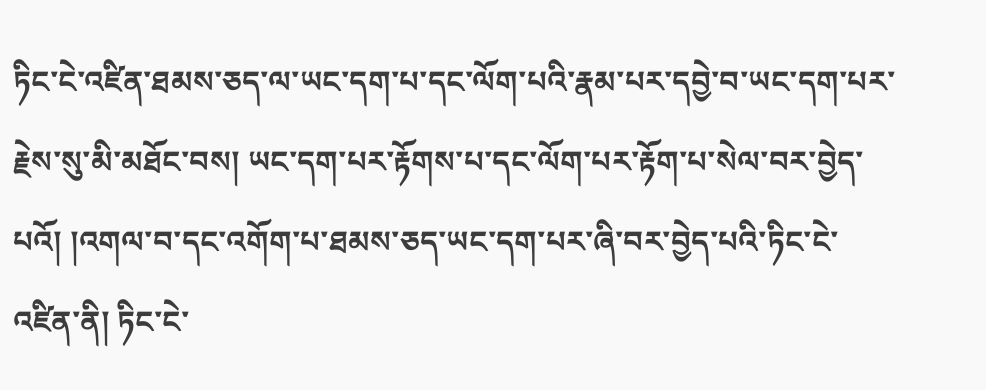ཏིང་ངེ་འཛིན་ཐམས་ཅད་ལ་ཡང་དག་པ་དང་ལོག་པའི་རྣམ་པར་དབྱེ་བ་ཡང་དག་པར་རྗེས་སུ་མི་མཐོང་བས། ཡང་དག་པར་རྟོགས་པ་དང་ལོག་པར་རྟོག་པ་སེལ་བར་བྱེད་པའོ། །འགལ་བ་དང་འགོག་པ་ཐམས་ཅད་ཡང་དག་པར་ཞི་བར་བྱེད་པའི་ཏིང་ངེ་འཛིན་ནི། ཏིང་ངེ་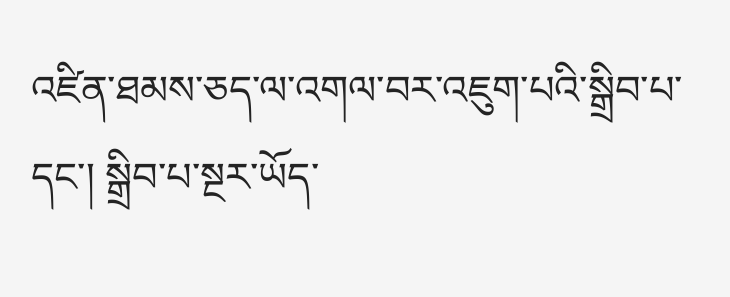འཛིན་ཐམས་ཅད་ལ་འགལ་བར་འཇུག་པའི་སྒྲིབ་པ་དང་། སྒྲིབ་པ་སྔར་ཡོད་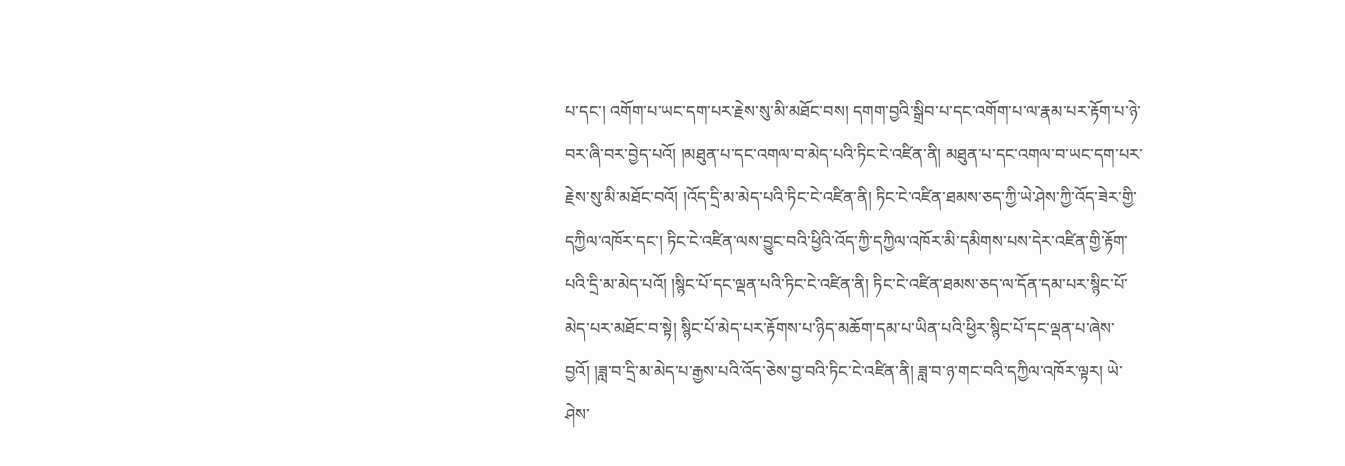པ་དང་། འགོག་པ་ཡང་དག་པར་རྗེས་སུ་མི་མཐོང་བས། དགག་བྱའི་སྒྲིབ་པ་དང་འགོག་པ་ལ་རྣམ་པར་རྟོག་པ་ཉེ་བར་ཞི་བར་བྱེད་པའོ། །མཐུན་པ་དང་འགལ་བ་མེད་པའི་ཏིང་ངེ་འཛིན་ནི། མཐུན་པ་དང་འགལ་བ་ཡང་དག་པར་རྗེས་སུ་མི་མཐོང་བའོ། །འོད་དྲི་མ་མེད་པའི་ཏིང་ངེ་འཛིན་ནི། ཏིང་ངེ་འཛིན་ཐམས་ཅད་ཀྱི་ཡེ་ཤེས་ཀྱི་འོད་ཟེར་གྱི་དཀྱིལ་འཁོར་དང་། ཏིང་ངེ་འཛིན་ལས་བྱུང་བའི་ཕྱིའི་འོད་ཀྱི་དཀྱིལ་འཁོར་མི་དམིགས་པས་དེར་འཛིན་གྱི་རྟོག་པའི་དྲི་མ་མེད་པའོ། །སྙིང་པོ་དང་ལྡན་པའི་ཏིང་ངེ་འཛིན་ནི། ཏིང་ངེ་འཛིན་ཐམས་ཅད་ལ་དོན་དམ་པར་སྙིང་པོ་མེད་པར་མཐོང་བ་སྟེ། སྙིང་པོ་མེད་པར་རྟོགས་པ་ཉིད་མཆོག་དམ་པ་ཡིན་པའི་ཕྱིར་སྙིང་པོ་དང་ལྡན་པ་ཞེས་བྱའོ། །ཟླ་བ་དྲི་མ་མེད་པ་རྒྱས་པའི་འོད་ཅེས་བྱ་བའི་ཏིང་ངེ་འཛིན་ནི། ཟླ་བ་ཉ་གང་བའི་དཀྱིལ་འཁོར་ལྟར། ཡེ་ཤེས་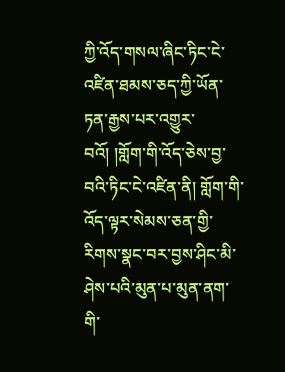ཀྱི་འོད་གསལ་ཞིང་ཏིང་ངེ་འཛིན་ཐམས་ཅད་ཀྱི་ཡོན་ཏན་རྒྱས་པར་འགྱུར་བའོ། །གློག་གི་འོད་ཅེས་བྱ་བའི་ཏིང་ངེ་འཛིན་ནི། གློག་གི་འོད་ལྟར་སེམས་ཅན་གྱི་རིགས་སྣང་བར་བྱས་ཤིང་མི་ཤེས་པའི་མུན་པ་མུན་ནག་གི་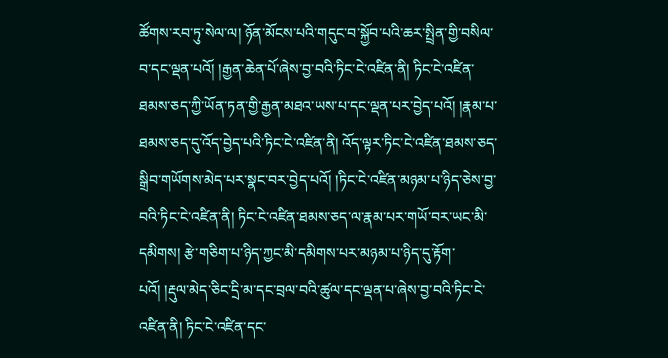ཚོགས་རབ་ཏུ་སེལ་ལ། ཉོན་མོངས་པའི་གདུང་བ་སྐྱོབ་པའི་ཆར་སྤྲིན་གྱི་བསིལ་བ་དང་ལྡན་པའོ། །རྒྱན་ཆེན་པོ་ཞེས་བྱ་བའི་ཏིང་ངེ་འཛིན་ནི། ཏིང་ངེ་འཛིན་ཐམས་ཅད་ཀྱི་ཡོན་ཏན་གྱི་རྒྱན་མཐའ་ཡས་པ་དང་ལྡན་པར་བྱེད་པའོ། །རྣམ་པ་ཐམས་ཅད་དུ་འོད་བྱེད་པའི་ཏིང་ངེ་འཛིན་ནི། འོད་ལྟར་ཏིང་ངེ་འཛིན་ཐམས་ཅད་སྒྲིབ་གཡོགས་མེད་པར་སྣང་བར་བྱེད་པའོ། །ཏིང་ངེ་འཛིན་མཉམ་པ་ཉིད་ཅེས་བྱ་བའི་ཏིང་ངེ་འཛིན་ནི། ཏིང་ངེ་འཛིན་ཐམས་ཅད་ལ་རྣམ་པར་གཡོ་བར་ཡང་མི་དམིགས། རྩེ་གཅིག་པ་ཉིད་ཀྱང་མི་དམིགས་པར་མཉམ་པ་ཉིད་དུ་རྟོག་པའོ། །རྡུལ་མེད་ཅིང་དྲི་མ་དང་བྲལ་བའི་ཚུལ་དང་ལྡན་པ་ཞེས་བྱ་བའི་ཏིང་ངེ་འཛིན་ནི། ཏིང་ངེ་འཛིན་དང་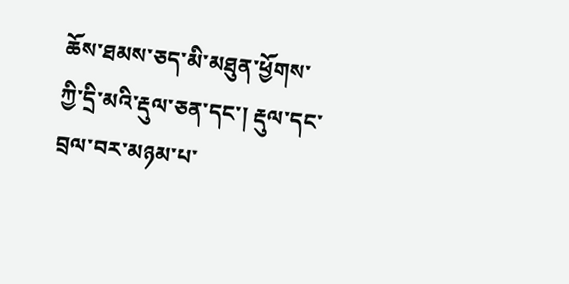ཆོས་ཐམས་ཅད་མི་མཐུན་ཕྱོགས་ཀྱི་དྲི་མའི་རྡུལ་ཅན་དང་། རྡུལ་དང་བྲལ་བར་མཉམ་པ་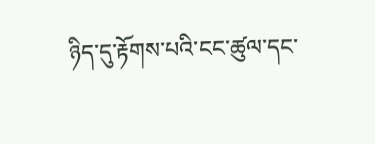ཉིད་དུ་རྟོགས་པའི་ངང་ཚུལ་དང་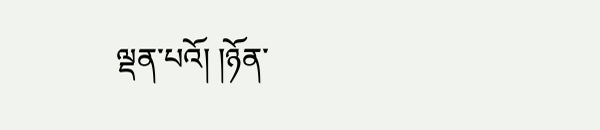ལྡན་པའོ། །ཉོན་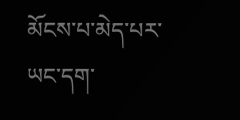མོངས་པ་མེད་པར་ཡང་དག་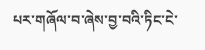པར་གཞོལ་བ་ཞེས་བྱ་བའི་ཏིང་ངེ་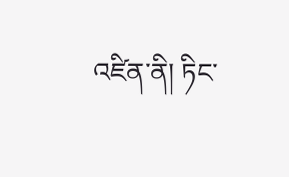འཛིན་ནི། ཏིང་